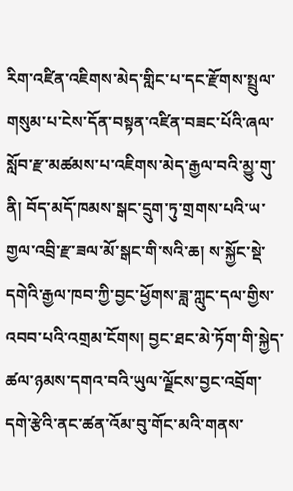རིག་འཛིན་འཇིགས་མེད་གླིང་པ་དང་རྫོགས་སྤྲུལ་གསུམ་པ་ངེས་དོན་བསྟན་འཛིན་བཟང་པོའི་ཞལ་སློབ་རྫ་མཚམས་པ་འཇིགས་མེད་རྒྱལ་བའི་མྱུ་གུ་ནི། བོད་མདོ་ཁམས་སྒང་དྲུག་ཏུ་གྲགས་པའི་ཡ་གྱལ་འབྲི་རྫ་ཟལ་མོ་སྒང་གི་སའི་ཆ། ས་སྐྱོང་སྡེ་དགེའི་རྒྱལ་ཁབ་ཀྱི་བྱང་ཕྱོགས་ཟླ་ཀླུང་དལ་གྱིས་འབབ་པའི་འགྲམ་ངོགས། བྱང་ཐང་མེ་ཏོག་གི་སྐྱེད་ཚལ་ཉམས་དགའ་བའི་ཡུལ་ལྗོངས་བྱང་འབྲོག་དགེ་རྩེའི་ནང་ཚན་འོམ་བུ་གོང་མའི་གནས་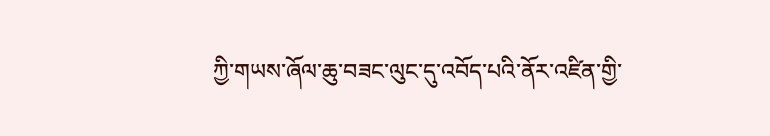ཀྱི་གཡས་ཞོལ་ཆུ་བཟང་ལུང་དུ་འབོད་པའི་ནོར་འཛིན་གྱི་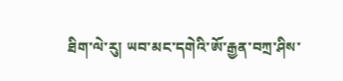ཐིག་ལེ་རུ། ཡབ་མང་དགེའི་ཨོ་རྒྱན་བཀྲ་ཤིས་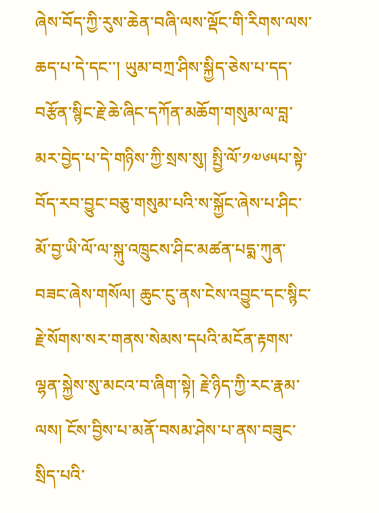ཞེས་བོད་ཀྱི་རུས་ཆེན་བཞི་ལས་ལྡོང་གི་རིགས་ལས་ཆད་པ་དེ་དང་་། ཡུམ་བཀྲ་ཤིས་སྐྱིད་ཅེས་པ་དད་བརྩོན་སྙིང་རྗེ་ཆེ་ཞིང་དཀོན་མཆོག་གསུམ་ལ་བླ་མར་བྱེད་པ་དེ་གཉིས་ཀྱི་སྲས་སུ། སྤྱི་ལོ་༡༧༦༥པ་སྟེ་བོད་རབ་བྱུང་བཅུ་གསུམ་པའི་ས་སྐྱོང་ཞེས་པ་ཤིང་མོ་བྱ་ཡི་ལོ་ལ་སྐུ་འཁྲུངས་ཤིང་མཚན་པདྨ་ཀུན་བཟང་ཞེས་གསོལ། ཆུང་ངུ་ནས་ངེས་འབྱུང་དང་སྙིང་རྗེ་སོགས་སར་གནས་སེམས་དཔའི་མངོན་རྟགས་ལྷན་སྐྱེས་སུ་མངའ་བ་ཞིག་སྟེ། རྗེ་ཉིད་ཀྱི་རང་རྣམ་ལས། ངོས་བྱིས་པ་མནོ་བསམ་ཤེས་པ་ནས་བཟུང་སྲིད་པའི་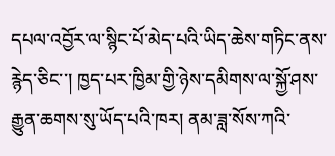དཔལ་འབྱོར་ལ་སྙིང་པོ་མེད་པའི་ཡིད་ཆེས་གཏིང་ནས་རྙེད་ཅིང་་། ཁྱད་པར་ཁྱིམ་གྱི་ཉེས་དམིགས་ལ་སྐྱོ་ཤས་རྒྱུན་ཆགས་སུ་ཡོད་པའི་ཁར། ནམ་ཟླ་སོས་ཀའི་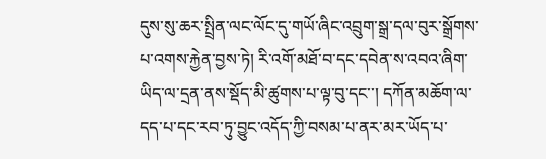དུས་སུ་ཆར་སྤྲིན་ལང་ལོང་དུ་གཡོ་ཞིང་འབྲུག་སྒྲ་དལ་བུར་སྒྲོགས་པ་འགས་རྐྱེན་བྱས་ཏེ། རི་འགོ་མཐོ་བ་དང་དབེན་ས་འབའ་ཞིག་ཡིད་ལ་དྲན་ནས་སྡོད་མི་ཚུགས་པ་ལྟ་བུ་དང་་། དཀོན་མཆོག་ལ་དད་པ་དང་རབ་ཏུ་བྱུང་འདོད་ཀྱི་བསམ་པ་ནར་མར་ཡོད་པ་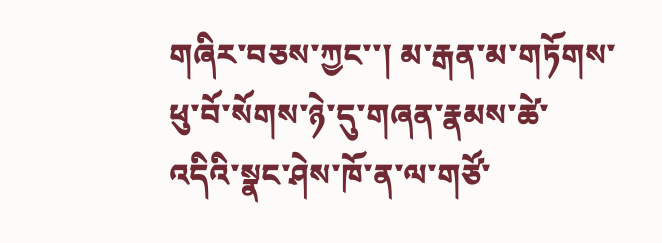གཞིར་བཅས་ཀྱང་་། མ་རྒན་མ་གཏོགས་ཕུ་བོ་སོགས་ཉེ་དུ་གཞན་རྣམས་ཚེ་འདིའི་སྣང་ཤེས་ཁོ་ན་ལ་གཙོ་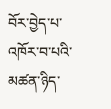བོར་བྱེད་པ་འཁོར་བ་པའི་མཚན་ཉིད་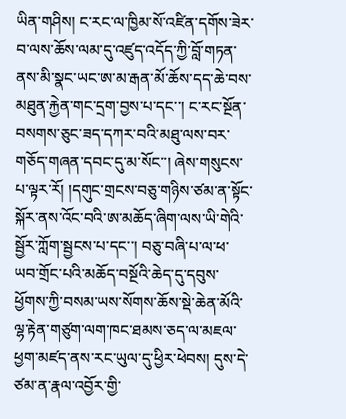ཡིན་གཤིས། ང་རང་ལ་ཁྱིམ་སོ་འཛིན་དགོས་ཟེར་བ་ལས་ཆོས་ལམ་དུ་འཛུད་འདོད་ཀྱི་བློ་གཏན་ནས་མི་སྣང་ཡང་ཨ་མ་རྒན་མོ་ཆོས་དད་ཆེ་བས་མཐུན་རྐྱེན་གང་དྲག་བྱས་པ་དང་་། ང་རང་སྔོན་བསགས་ཅུང་ཟད་དཀར་བའི་མཐུ་ལས་བར་གཅོད་གཞན་དབང་དུ་མ་སོང་་། ཞེས་གསུངས་པ་ལྟར་རོ། །དགུང་གྲངས་བཅུ་གཉིས་ཙམ་ན་སྟོང་སྐོར་ནས་འོང་བའི་ཨ་མཆོད་ཞིག་ལས་ཡི་གེའི་སྦྱོར་ཀློག་སྦྱངས་པ་དང་་། བཅུ་བཞི་པ་ལ་ཕ་ཡབ་གྲོང་པའི་མཆོད་བསྔོའི་ཆེད་དུ་དབུས་ཕྱོགས་ཀྱི་བསམ་ཡས་སོགས་ཆོས་སྡེ་ཆེན་མོའི་ལྷ་རྟེན་གཙུག་ལག་ཁང་ཐམས་ཅད་ལ་མཇལ་ཕྱག་མཛད་ནས་རང་ཡུལ་དུ་ཕྱིར་ཕེབས། དུས་དེ་ཙམ་ན་རྣལ་འབྱོར་གྱི་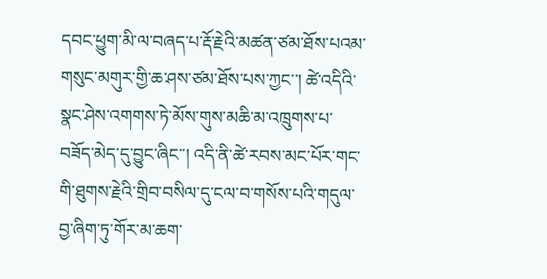དབང་ཕྱུག་མི་ལ་བཞད་པ་རྡོ་རྗེའི་མཚན་ཙམ་ཐོས་པའམ་གསུང་མགུར་གྱི་ཆ་ཤས་ཙམ་ཐོས་པས་ཀྱང་་། ཚེ་འདིའི་སྣང་ཤེས་འགགས་ཏེ་མོས་གུས་མཆི་མ་འཁྲུགས་པ་བཟོད་མེད་དུ་བྱུང་ཞིང་་། འདི་ནི་ཚེ་རབས་མང་པོར་གང་གི་ཐུགས་རྗེའི་གྲིབ་བསིལ་དུ་ངལ་བ་གསོས་པའི་གདུལ་བྱ་ཞིག་ཏུ་གོར་མ་ཆག་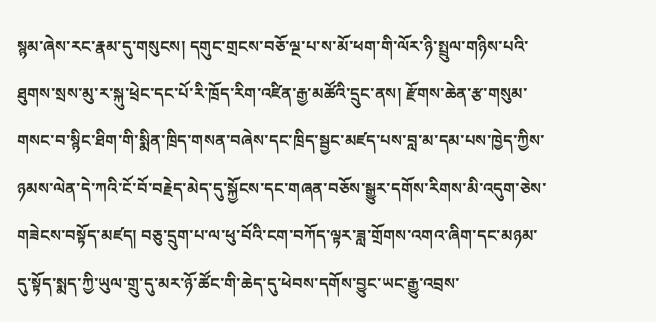སྙམ་ཞེས་རང་རྣམ་དུ་གསུངས། དགུང་གྲངས་བཅོ་ལྔ་པ་ས་མོ་ཕག་གི་ལོར་ཉི་སྤྲུལ་གཉིས་པའི་ཐུགས་སྲས་མུ་ར་སྐུ་ཕྲེང་དང་པོ་རི་ཁྲོད་རིག་འཛིན་རྒྱ་མཚོའི་དྲུང་ནས། རྫོགས་ཆེན་རྩ་གསུམ་གསང་བ་སྙིང་ཐིག་གི་སྨིན་ཁྲིད་གསན་བཞེས་དང་ཁྲིད་སྦྱང་མཛད་པས་བླ་མ་དམ་པས་ཁྱེད་ཀྱིས་ཉམས་ལེན་དེ་ཀའི་ངོ་བོ་བརྗེད་མེད་དུ་སྐྱོངས་དང་གཞན་བཅོས་སྒྱུར་དགོས་རིགས་མི་འདུག་ཅེས་གཟེངས་བསྟོད་མཛད། བཅུ་དྲུག་པ་ལ་ཕུ་བོའི་ངག་བཀོད་ལྟར་ཟླ་གྲོགས་འགའ་ཞིག་དང་མཉམ་དུ་སྟོད་སྨད་ཀྱི་ཡུལ་གྲུ་དུ་མར་ཉོ་ཚོང་གི་ཆེད་དུ་ཕེབས་དགོས་བྱུང་ཡང་རྒྱུ་འབྲས་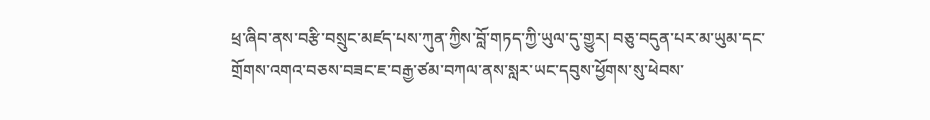ཕྲ་ཞིབ་ནས་བརྩི་བསྲུང་མཛད་པས་ཀུན་ཀྱིས་བློ་གཏད་ཀྱི་ཡུལ་དུ་གྱུར། བཅུ་བདུན་པར་མ་ཡུམ་དང་གྲོགས་འགའ་བཅས་བཟང་ཇ་བརྒྱ་ཙམ་བཀལ་ནས་སླར་ཡང་དབུས་ཕྱོགས་སུ་ཕེབས་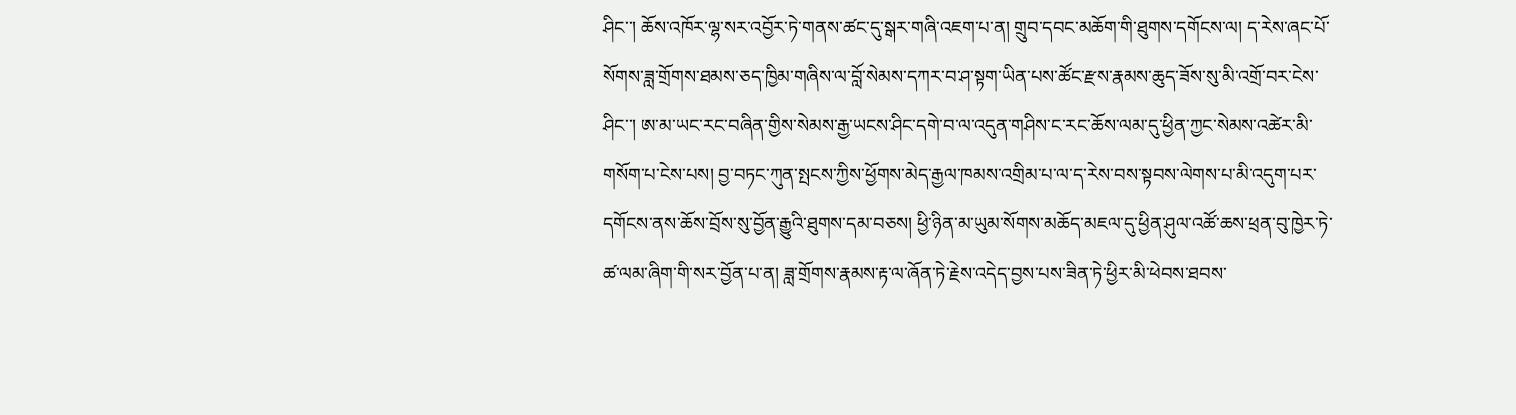ཤིང་་། ཆོས་འཁོར་ལྷ་སར་འབྱོར་ཏེ་གནས་ཚང་དུ་སྒར་གཞི་འཇག་པ་ན། གྲུབ་དབང་མཆོག་གི་ཐུགས་དགོངས་ལ། ད་རེས་ཞང་པོ་སོགས་ཟླ་གྲོགས་ཐམས་ཅད་ཁྱིམ་གཞིས་ལ་བློ་སེམས་དཀར་བ་ཤ་སྟག་ཡིན་པས་ཚོང་རྫས་རྣམས་ཆུད་ཟོས་སུ་མི་འགྲོ་བར་ངེས་ཤིང་་། ཨ་མ་ཡང་རང་བཞིན་གྱིས་སེམས་རྒྱ་ཡངས་ཤིང་དགེ་བ་ལ་འདུན་གཤིས་ང་རང་ཆོས་ལམ་དུ་ཕྱིན་ཀྱང་སེམས་འཚེར་མི་གསོག་པ་ངེས་པས། བྱ་བཏང་ཀུན་སྤངས་ཀྱིས་ཕྱོགས་མེད་རྒྱལ་ཁམས་འགྲིམ་པ་ལ་ད་རེས་བས་སྟབས་ལེགས་པ་མི་འདུག་པར་དགོངས་ནས་ཆོས་བྲོས་སུ་བྱོན་རྒྱུའི་ཐུགས་དམ་བཅས། ཕྱི་ཉིན་མ་ཡུམ་སོགས་མཆོད་མཇལ་དུ་ཕྱིན་ཤུལ་འཚོ་ཆས་ཕྲན་བུ་ཁྱེར་ཏེ་ཚ་ལམ་ཞིག་གི་སར་བྱོན་པ་ན། ཟླ་གྲོགས་རྣམས་རྟ་ལ་ཞོན་ཏེ་རྗེས་འདེད་བྱས་པས་ཟིན་ཏེ་ཕྱིར་མི་ཕེབས་ཐབས་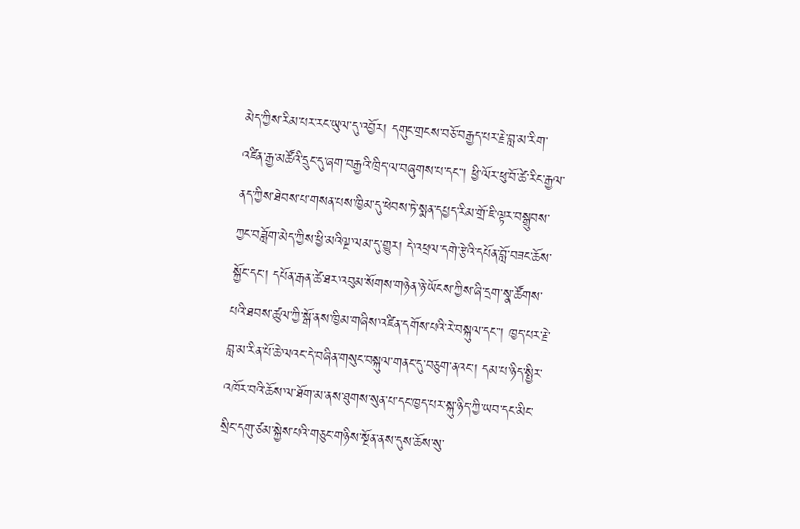མེད་ཀྱིས་རིམ་པར་རང་ཡུལ་དུ་འབྱོར། དགུང་གྲངས་བཅོ་བརྒྱད་པར་རྗེ་བླ་མ་རིག་འཛིན་རྒྱ་མཚོའི་དྲུང་དུ་ཞག་བརྒྱའི་ཁྲིད་ལ་བཞུགས་པ་དང་་། ཕྱི་ལོར་ཕུ་བོ་ཚེ་རིང་རྒྱལ་ནད་ཀྱིས་ཐེབས་པ་གསན་པས་ཁྱིམ་དུ་ཕེབས་ཏེ་སྨན་དཔྱད་རིམ་གྲོ་ཇི་ལྟར་བསྒྲུབས་ཀྱང་བཟློག་མེད་ཀྱིས་ཕྱི་མའིལྔ་ལམ་དུ་གྱུར། དེ་འཕྲལ་དགེ་རྩེའི་དཔོན་བློ་བཟང་ཆོས་སྐྱོང་དང་། དཔོན་རྒན་ཚེ་ཐར་འབུམ་སོགས་གཉེན་ཉེ་ཡོངས་ཀྱིས་ཞི་དྲག་སྣ་ཚོགས་པའི་ཐབས་ཚུལ་ཀྱི་སྒོ་ནས་ཁྱིམ་གཞིས་འཛིན་དགོས་པའི་རེ་བསྐུལ་དང་་། ཁྱད་པར་རྗེ་བླ་མ་རིན་པོ་ཆེ་ལའང་དེ་བཞིན་གསུང་བསྐུལ་གནང་དུ་བཅུག་ནའང་། དམ་པ་ཉིད་སྤྱིར་འཁོར་བའི་ཆོས་ལ་ཐོག་མ་ནས་ཐུགས་སུན་པ་དང་ཁྱད་པར་སྐུ་ཉིད་ཀྱི་ཡབ་དང་མིང་སྲིང་དགུ་ཙམ་སྐྱེས་པའི་གཅུང་གཉིས་སྔོན་ནས་དུས་ཆོས་སུ་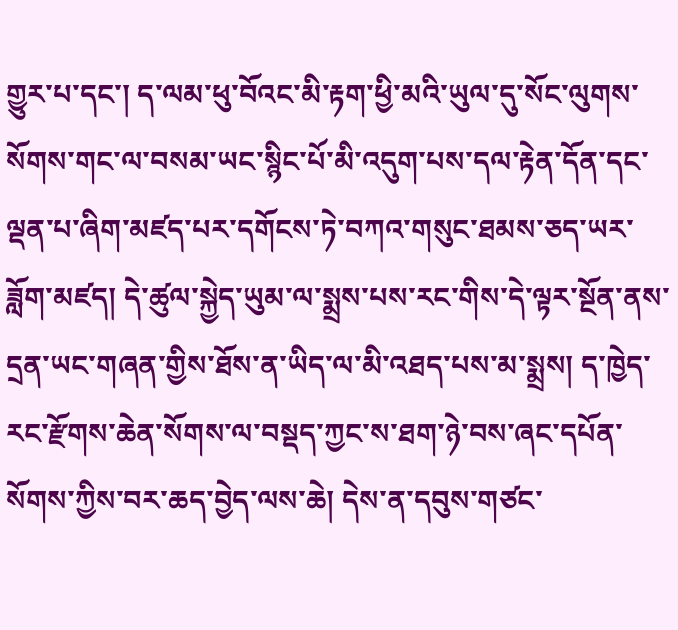གྱུར་པ་དང་། ད་ལམ་ཕུ་བོའང་མི་རྟག་ཕྱི་མའི་ཡུལ་དུ་སོང་ལུགས་སོགས་གང་ལ་བསམ་ཡང་སྙིང་པོ་མི་འདུག་པས་དལ་རྟེན་དོན་དང་ལྡན་པ་ཞིག་མཛད་པར་དགོངས་ཏེ་བཀའ་གསུང་ཐམས་ཅད་ཡར་ཟློག་མཛད། དེ་ཚུལ་སྐྱེད་ཡུམ་ལ་སྨྲས་པས་རང་གིས་དེ་ལྟར་སྔོན་ནས་དྲན་ཡང་གཞན་གྱིས་ཐོས་ན་ཡིད་ལ་མི་འཐད་པས་མ་སྨྲས། ད་ཁྱེད་རང་རྫོགས་ཆེན་སོགས་ལ་བསྡད་ཀྱང་ས་ཐག་ཉེ་བས་ཞང་དཔོན་སོགས་ཀྱིས་བར་ཆད་བྱེད་ལས་ཆེ། དེས་ན་དབུས་གཙང་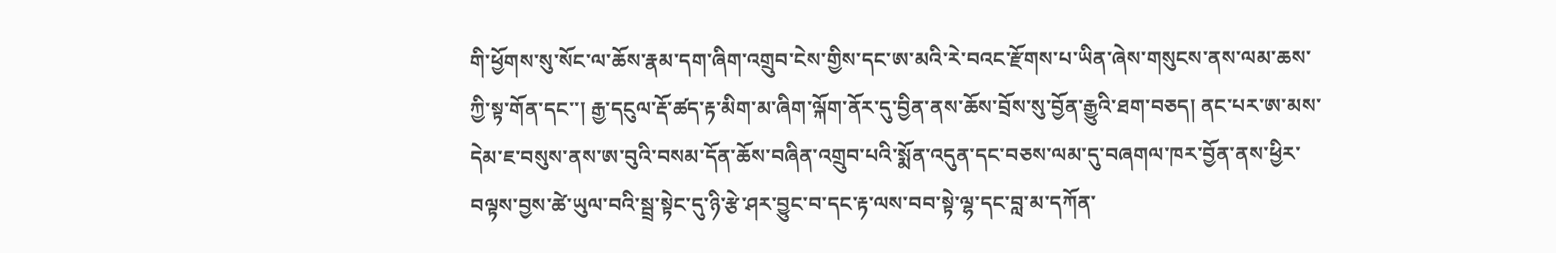གི་ཕྱོགས་སུ་སོང་ལ་ཆོས་རྣམ་དག་ཞིག་འགྲུབ་ངེས་གྱིས་དང་ཨ་མའི་རེ་བའང་རྫོགས་པ་ཡིན་ཞེས་གསུངས་ནས་ལམ་ཆས་ཀྱི་སྟ་གོན་དང་་། རྒྱ་དངུལ་རྡོ་ཚད་རྟ་མིག་མ་ཞིག་ལྐོག་ནོར་དུ་བྱིན་ནས་ཆོས་བྲོས་སུ་བྱོན་རྒྱུའི་ཐག་བཅད། ནང་པར་ཨ་མས་དེམ་ཇ་བསུས་ནས་ཨ་བུའི་བསམ་དོན་ཆོས་བཞིན་འགྲུབ་པའི་སྨོན་འདུན་དང་བཅས་ལམ་དུ་བཞགལ་ཁར་བྱོན་ནས་ཕྱིར་བལྟས་བྱས་ཚེ་ཡུལ་བའི་སྦྲ་སྟེང་དུ་ཉི་རྩེ་ཤར་བྱུང་བ་དང་རྟ་ལས་བབ་སྟེ་ལྷ་དང་བླ་མ་དཀོན་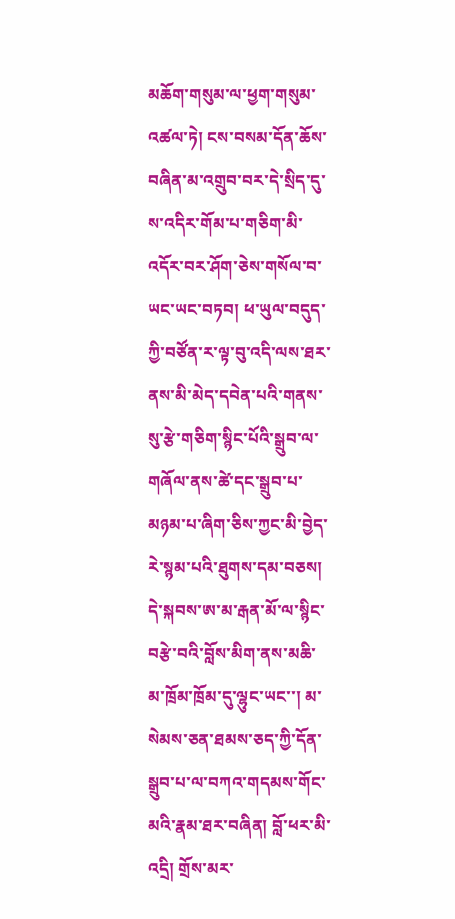མཆོག་གསུམ་ལ་ཕྱག་གསུམ་འཚལ་ཏེ། ངས་བསམ་དོན་ཆོས་བཞིན་མ་འགྲུབ་བར་དེ་སྲིད་དུ་ས་འདིར་གོམ་པ་གཅིག་མི་འདོར་བར་ཤོག་ཅེས་གསོལ་བ་ཡང་ཡང་བཏབ། ཕ་ཡུལ་བདུད་ཀྱི་བཙོན་ར་ལྟ་བུ་འདི་ལས་ཐར་ནས་མི་མེད་དབེན་པའི་གནས་སུ་རྩེ་གཅིག་སྙིང་པོའི་སྒྲུབ་ལ་གཞོལ་ནས་ཚེ་དང་སྒྲུབ་པ་མཉམ་པ་ཞིག་ཅིས་ཀྱང་མི་བྱེད་རེ་སྙམ་པའི་ཐུགས་དམ་བཅས། དེ་སྐབས་ཨ་མ་རྒན་མོ་ལ་སྙིང་བརྩེ་བའི་བློས་མིག་ནས་མཆི་མ་ཁྲོམ་ཁྲོམ་དུ་ལྷུང་ཡང་་། མ་སེམས་ཅན་ཐམས་ཅད་ཀྱི་དོན་སྒྲུབ་པ་ལ་བཀའ་གདམས་གོང་མའི་རྣམ་ཐར་བཞིན། བློ་ཕར་མི་འདྲི། གྲོས་མར་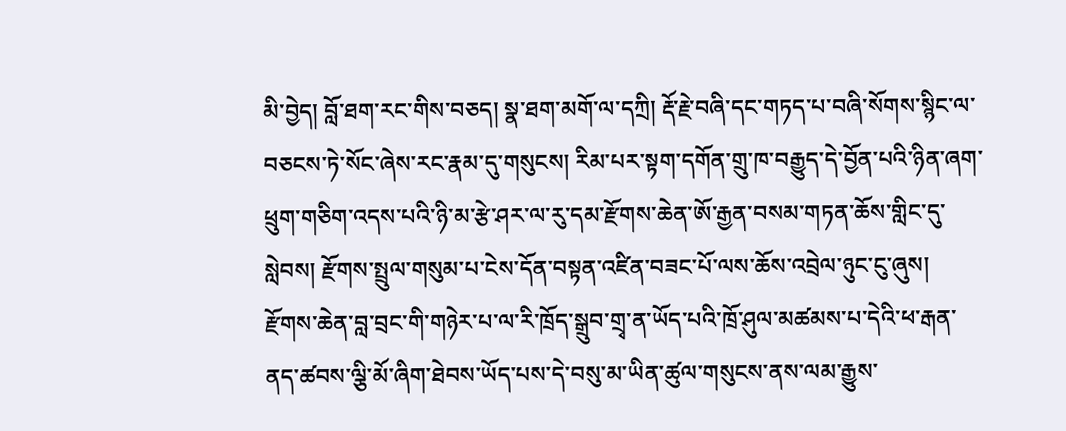མི་བྱེད། བློ་ཐག་རང་གིས་བཅད། སྣ་ཐག་མགོ་ལ་དཀྲི། རྡོ་རྗེ་བཞི་དང་གཏད་པ་བཞི་སོགས་སྙིང་ལ་བཅངས་ཏེ་སོང་ཞེས་རང་རྣམ་དུ་གསུངས། རིམ་པར་སྟག་དགོན་གྲུ་ཁ་བརྒྱུད་དེ་བྱོན་པའི་ཉིན་ཞག་ཕྲུག་གཅིག་འདས་པའི་ཉི་མ་རྩེ་ཤར་ལ་རུ་དམ་རྫོགས་ཆེན་ཨོ་རྒྱན་བསམ་གཏན་ཆོས་གླིང་དུ་སླེབས། རྫོགས་སྤྲུལ་གསུམ་པ་ངེས་དོན་བསྟན་འཛིན་བཟང་པོ་ལས་ཆོས་འབྲེལ་ཉུང་ངུ་ཞུས། རྫོགས་ཆེན་བླ་བྲང་གི་གཉེར་པ་ལ་རི་ཁྲོད་སྒྲུབ་གྲྭ་ན་ཡོད་པའི་ཁྲོ་ཤུལ་མཚམས་པ་དེའི་ཕ་རྒན་ནད་ཚབས་ལྕི་མོ་ཞིག་ཐེབས་ཡོད་པས་དེ་བསུ་མ་ཡིན་ཚུལ་གསུངས་ནས་ལམ་རྒྱུས་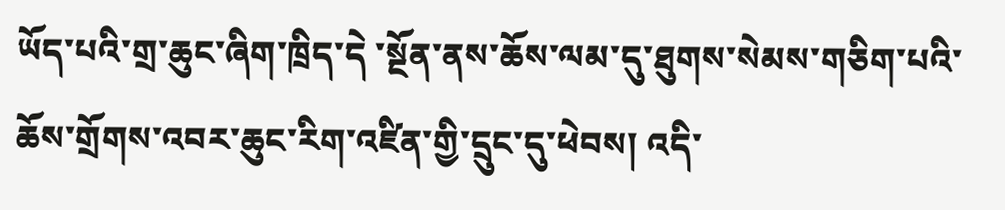ཡོད་པའི་གྲ་ཆུང་ཞིག་ཁྲིད་དེ ་སྔོན་ནས་ཆོས་ལམ་དུ་ཐུགས་སེམས་གཅིག་པའི་ཆོས་གྲོགས་འབར་ཆུང་རིག་འཛིན་གྱི་དྲུང་དུ་ཕེབས། འདི་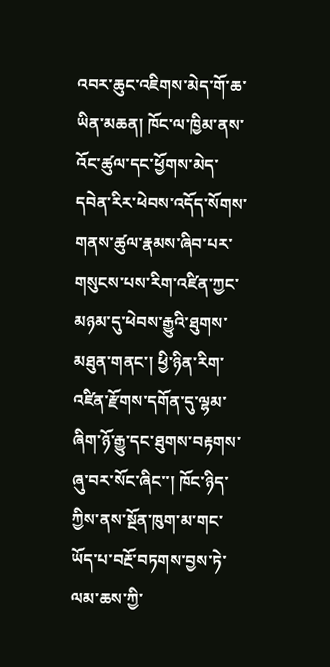འབར་ཆུང་འཇིགས་མེད་གོ་ཆ་ཡིན་མཆན། ཁོང་ལ་ཁྱིམ་ནས་འོང་ཚུལ་དང་ཕྱོགས་མེད་དབེན་རིར་ཕེབས་འདོད་སོགས་གནས་ཚུལ་རྣམས་ཞིབ་པར་གསུངས་པས་རིག་འཛིན་ཀྱང་མཉམ་དུ་ཕེབས་རྒྱུའི་ཐུགས་མཐུན་གནང་། ཕྱི་ཉིན་རིག་འཛིན་རྫོགས་དགོན་དུ་ལྷམ་ཞིག་ཉོ་རྒྱུ་དང་ཐུགས་བརྟགས་ཞུ་བར་སོང་ཞིང་་། ཁོང་ཉིད་ཀྱིས་ནས་སྔོན་ཁུག་མ་གང་ཡོད་པ་བརྔོ་བཏགས་བྱས་ཏེ་ལམ་ཆས་ཀྱི་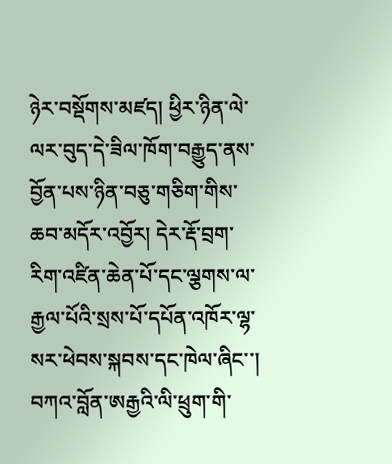ཉེར་བསྡོགས་མཛད། ཕྱིར་ཉིན་ལེ་ལར་བུད་དེ་ཟིལ་ཁོག་བརྒྱུད་ནས་བྱོན་པས་ཉིན་བཅུ་གཅིག་གིས་ཆབ་མདོར་འབྱོར། དེར་རྡོ་བྲག་རིག་འཛིན་ཆེན་པོ་དང་ལྕགས་ལ་རྒྱལ་པོའི་སྲས་པོ་དཔོན་འཁོར་ལྷ་སར་ཕེབས་སྐབས་དང་ཁེལ་ཞིང་་། བཀའ་བློན་ཨརྒྱའི་ལི་ཕྲུག་གི་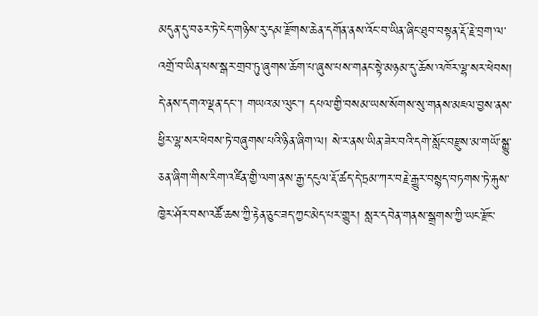མདུན་དུ་བཅར་ཏེ་ངེད་གཉིས་རུ་དམ་རྫོགས་ཆེན་དགོན་ནས་འོང་བ་ཡིན་ཞིང་ཐུབ་བསྟན་རྡོ་རྗེ་བྲག་ལ་འགྲོ་བ་ཡིན་པས་སྒར་གྲབ་ཏུ་ཞུགས་ཆོག་པ་ཞུས་པས་གནང་སྟེ་མཉམ་དུ་ཆོས་འཁོར་ལྷ་སར་ཕེབས། དེ་ནས་དགའ་ལྡན་དང་་། གཡའ་མ་ལུང་་། དཔལ་གྱི་བསམ་ཡས་སོགས་སུ་གནས་མཇལ་བྱས་ནས་ཕྱིར་ལྷ་སར་ཕེབས་ཏེ་བཞུགས་པའི་ཉིན་ཞིག་ལ། སེ་ར་ནས་ཡིན་ཟེར་བའི་དགེ་སློང་བརྫུས་མ་གཡོ་སྒྱུ་ཅན་ཞིག་གིས་རིག་འཛིན་གྱི་ལག་ནས་རྒྱ་དངུལ་རྡོ་ཚད་དེ་ཏྲམ་ཀར་བརྗེ་རྒྱུར་བསྙད་བཏགས་ཏེ་རྐུས་ཁྱེར་ཤོར་བས་འཚོ་ཆས་ཀྱི་རྟེན་ཅུང་ཟད་ཀྱང་མེད་པར་གྱུར། སླར་དབེན་གནས་སྒྲགས་ཀྱི་ཡང་རྫོང་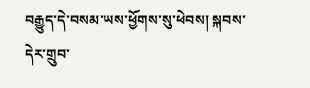བརྒྱུད་དེ་བསམ་ཡས་ཕྱོགས་སུ་ཕེབས། སྐབས་དེར་གྲུབ་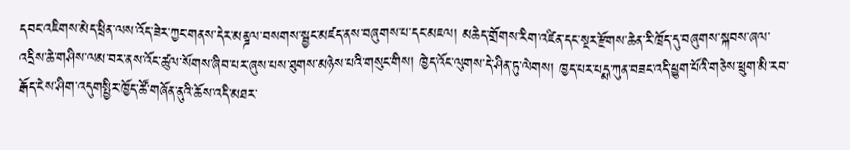དབང་འཇིགས་མེད་ཕྲིན་ལས་འོད་ཟེར་ཀྱང་གནས་དེར་མནྜལ་བསགས་སྦྱང་མཛད་ནས་བཞུགས་པ་དང་མཇལ། མཆེད་གྲོགས་རིག་འཛིན་དང་སྔར་རྫོགས་ཆེན་རི་ཁྲོད་དུ་བཞུགས་སྐབས་ཞལ་འདྲིས་ཆེ་གཤིས་ལམ་བར་ནས་འོང་ཚུལ་སོགས་ཞིབ་པར་ཞུས་པས་ཐུགས་མཉེས་པའི་གསུང་གིས། ཁྱེད་འོང་ལུགས་དེ་ཤིན་ཏུ་ལེགས། ཁྱད་པར་པདྨ་ཀུན་བཟང་འདི་ཕྱུག་པོའི་གཅེས་ཕྲུག་མི་རབ་རྒོད་ངེས་ཤིག་འདུགསྤྱིར་ཁྱོད་ཚོ་གཞོན་ནུའི་ཆོས་འདི་མཐར་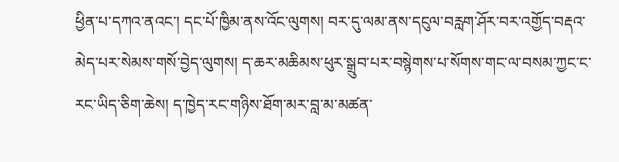ཕྱིན་པ་དཀའ་ནའང་། དང་པོ་ཁྱིམ་ནས་འོང་ལུགས། བར་དུ་ལམ་ནས་དངུལ་བརླག་ཤོར་བར་འགྱོད་བརྡའ་མེད་པར་སེམས་གསོ་བྱེད་ལུགས། ད་ཆར་མཆིམས་ཕུར་སྒྲུབ་པར་བསྙེགས་པ་སོགས་གང་ལ་བསམ་ཀྱང་ང་རང་ཡིད་ཅིག་ཆེས། ད་ཁྱེད་རང་གཉིས་ཐོག་མར་བླ་མ་མཚན་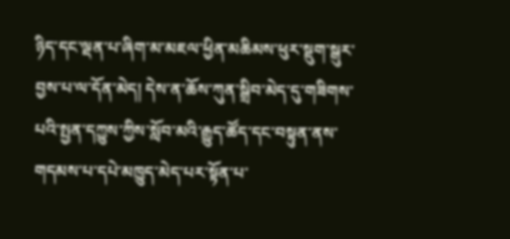ཉིད་དང་ལྡན་པ་ཞིག་མ་མཇལ་ཕྱིན་མཆིམས་ཕུར་སྡུག་སྒུར་བྱས་པ་ལ་དོན་མེད། དེས་ན་ཆོས་ཀུན་སྒྲིབ་མེད་དུ་གཟིགས་པའི་སྤྱན་དཀྱུས་ཀྱིས་སློབ་མའི་རྒྱུད་ཚོད་དང་བསྟུན་ནས་གདམས་པ་དཔེ་མཁྱུད་མེད་པར་སྟོན་པ་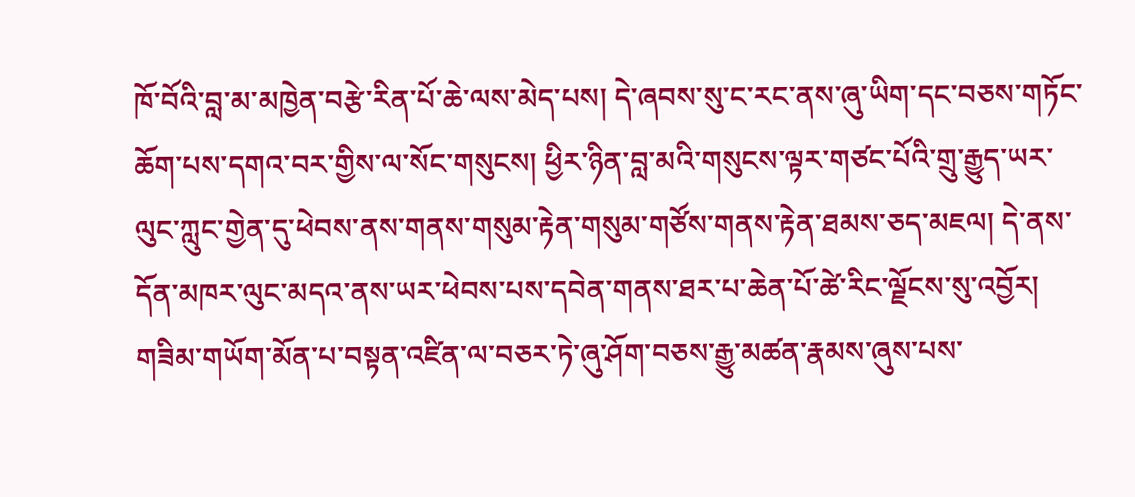ཁོ་བོའི་བླ་མ་མཁྱེན་བརྩེ་རིན་པོ་ཆེ་ལས་མེད་པས། དེ་ཞབས་སུ་ང་རང་ནས་ཞུ་ཡིག་དང་བཅས་གཏོང་ཆོག་པས་དགའ་བར་གྱིས་ལ་སོང་གསུངས། ཕྱིར་ཉིན་བླ་མའི་གསུངས་ལྟར་གཙང་པོའི་གྲུ་རྒྱུད་ཡར་ལུང་ཀླུང་གྱེན་དུ་ཕེབས་ནས་གནས་གསུམ་རྟེན་གསུམ་གཙོས་གནས་རྟེན་ཐམས་ཅད་མཇལ། དེ་ནས་དོན་མཁར་ལུང་མདའ་ནས་ཡར་ཕེབས་པས་དབེན་གནས་ཐར་པ་ཆེན་པོ་ཚེ་རིང་ལྗོངས་སུ་འབྱོར། གཟིམ་གཡོག་མོན་པ་བསྟན་འཛིན་ལ་བཅར་ཏེ་ཞུ་ཤོག་བཅས་རྒྱུ་མཚན་རྣམས་ཞུས་པས་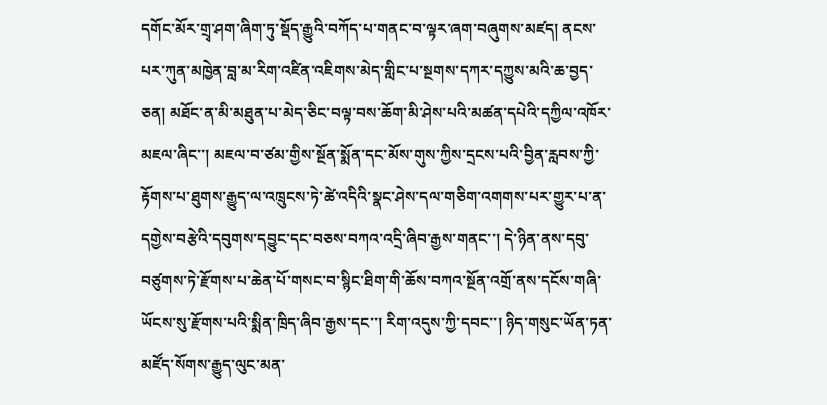དགོང་མོར་གྲྭ་ཤག་ཞིག་ཏུ་སྡོད་རྒྱུའི་བཀོད་པ་གནང་བ་ལྟར་ཞག་བཞུགས་མཛད། ནངས་པར་ཀུན་མཁྱེན་བླ་མ་རིག་འཛིན་འཇིགས་མེད་གླིང་པ་སྔགས་དཀར་དཀྱུས་མའི་ཆ་བྱད་ཅན། མཐོང་ན་མི་མཐུན་པ་མེད་ཅིང་བལྟ་བས་ཆོག་མི་ཤེས་པའི་མཚན་དཔེའི་དཀྱིལ་འཁོར་མཇལ་ཞིང་་། མཇལ་བ་ཙམ་གྱིས་སྔོན་སྨོན་དང་མོས་གུས་ཀྱིས་དྲངས་པའི་བྱིན་རླབས་ཀྱི་རྟོགས་པ་ཐུགས་རྒྱུད་ལ་འཁྲུངས་ཏེ་ཚེ་འདིའི་སྣང་ཤེས་དལ་གཅིག་འགགས་པར་གྱུར་པ་ན་དགྱེས་བརྩེའི་དབུགས་དབྱུང་དང་བཅས་བཀའ་འདྲི་ཞིབ་རྒྱས་གནང་་། དེ་ཉིན་ནས་དབུ་བཙུགས་ཏེ་རྫོགས་པ་ཆེན་པོ་གསང་བ་སྙིང་ཐིག་གི་ཆོས་བཀའ་སྔོན་འགྲོ་ནས་དངོས་གཞི་ཡོངས་སུ་རྫོགས་པའི་སྨིན་ཁྲིད་ཞིབ་རྒྱས་དང་་། རིག་འདུས་ཀྱི་དབང་་། ཉིད་གསུང་ཡོན་ཏན་མཛོད་སོགས་རྒྱུད་ལུང་མན་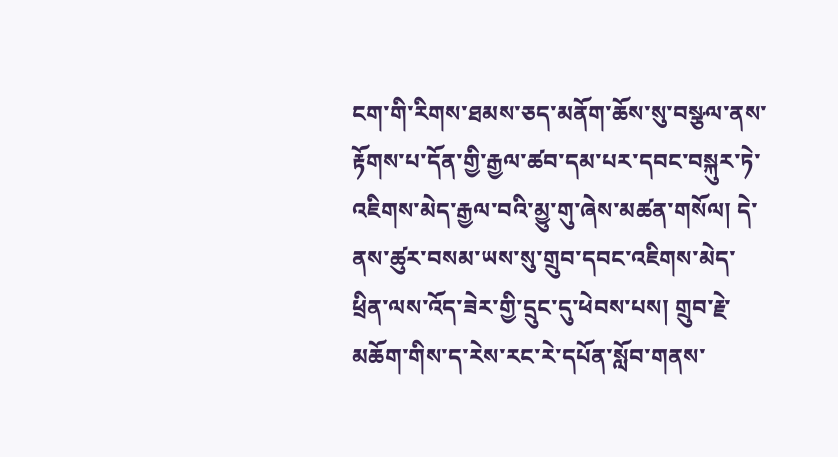ངག་གི་རིགས་ཐམས་ཅད་མནོག་ཆོས་སུ་བསྩལ་ནས་རྟོགས་པ་དོན་གྱི་རྒྱལ་ཚབ་དམ་པར་དབང་བསྐུར་ཏེ་འཇིགས་མེད་རྒྱལ་བའི་མྱུ་གུ་ཞེས་མཚན་གསོལ། དེ་ནས་ཚུར་བསམ་ཡས་སུ་གྲུབ་དབང་འཇིགས་མེད་ཕྲིན་ལས་འོད་ཟེར་གྱི་དྲུང་དུ་ཕེབས་པས། གྲུབ་རྗེ་མཆོག་གིས་ད་རེས་རང་རེ་དཔོན་སློབ་གནས་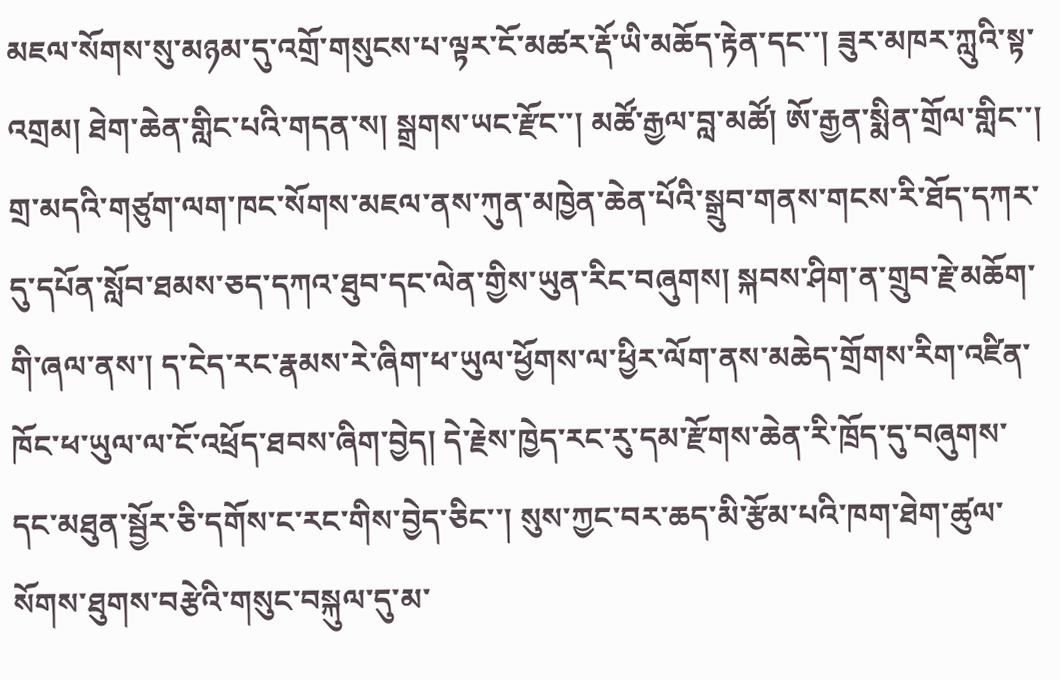མཇལ་སོགས་སུ་མཉམ་དུ་འགྲོ་གསུངས་པ་ལྟར་ངོ་མཚར་རྡོ་ཡི་མཆོད་རྟེན་དང་་། ཟུར་མཁར་ཀླུའི་སྟ་འགྲམ། ཐེག་ཆེན་གླིང་པའི་གདན་ས། སྒྲགས་ཡང་རྫོང་་། མཚོ་རྒྱལ་བླ་མཚོ། ཨོ་རྒྱན་སྨིན་གྲོལ་གླིང་་། གྲ་མདའི་གཙུག་ལག་ཁང་སོགས་མཇལ་ནས་ཀུན་མཁྱེན་ཆེན་པོའི་སྒྲུབ་གནས་གངས་རི་ཐོད་དཀར་དུ་དཔོན་སློབ་ཐམས་ཅད་དཀའ་ཐུབ་དང་ལེན་གྱིས་ཡུན་རིང་བཞུགས། སྐབས་ཤིག་ན་གྲུབ་རྗེ་མཆོག་གི་ཞལ་ནས་། ད་ངེད་རང་རྣམས་རེ་ཞིག་ཕ་ཡུལ་ཕྱོགས་ལ་ཕྱིར་ལོག་ནས་མཆེད་གྲོགས་རིག་འཛིན་ཁོང་ཕ་ཡུལ་ལ་ངོ་འཕྲོད་ཐབས་ཞིག་བྱེད། དེ་རྗེས་ཁྱེད་རང་རུ་དམ་རྫོགས་ཆེན་རི་ཁྲོད་དུ་བཞུགས་དང་མཐུན་སྦྱོར་ཅི་དགོས་ང་རང་གིས་བྱེད་ཅིང་་། སུས་ཀྱང་བར་ཆད་མི་རྩོམ་པའི་ཁག་ཐེག་ཚུལ་སོགས་ཐུགས་བརྩེའི་གསུང་བསྐུལ་དུ་མ་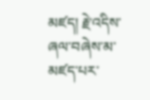མཛད། རྗེ་འདིས་ཞལ་བཞེས་མ་མཛད་པར་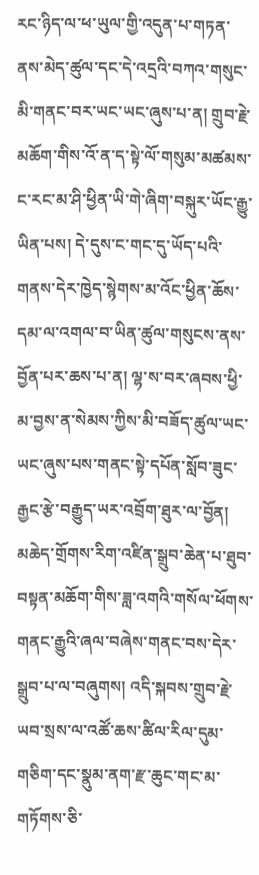རང་ཉིད་ལ་ཕ་ཡུལ་གྱི་འདུན་པ་གཏན་ནས་མེད་ཚུལ་དང་དེ་འདྲའི་བཀའ་གསུང་མི་གནང་བར་ཡང་ཡང་ཞུས་པ་ན། གྲུབ་རྗེ་མཆོག་གིས་འོ་ན་ད་སྟེ་ལོ་གསུམ་མཚམས་ང་རང་མ་ཤི་ཕྱིན་ཡི་གེ་ཞིག་བསྐུར་ཡོང་རྒྱུ་ཡིན་པས། དེ་དུས་ང་གང་དུ་ཡོད་པའི་གནས་དེར་ཁྱེད་སྙེགས་མ་འོང་ཕྱིན་ཆོས་དམ་ལ་འགལ་བ་ཡིན་ཚུལ་གསུངས་ནས་བྱོན་པར་ཆས་པ་ན། ལྷ་ས་བར་ཞབས་ཕྱི་མ་བྱས་ན་སེམས་ཀྱིས་མི་བཟོད་ཚུལ་ཡང་ཡང་ཞུས་པས་གནང་སྟེ་དཔོན་སློབ་ཟུང་རྒྱང་རྩེ་བརྒྱུད་ཡར་འབྲོག་ཐུར་ལ་བྱོན། མཆེད་གྲོགས་རིག་འཛིན་སྒྲུབ་ཆེན་པ་ཐུབ་བསྟན་མཆོག་གིས་ཟླ་འགའི་གསོལ་ཕོགས་གནང་རྒྱུའི་ཞལ་བཞེས་གནང་བས་དེར་སྒྲུབ་པ་ལ་བཞུགས། འདི་སྐབས་གྲུབ་རྗེ་ཡབ་སྲས་ལ་འཚོ་ཆས་ཚིལ་རིལ་དུམ་གཅིག་དང་སྣུམ་ནག་རྫ་ཆུང་གང་མ་གཏོགས་ཅི་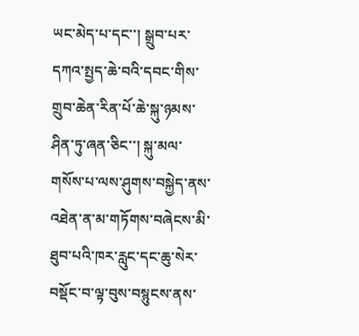ཡང་མེད་པ་དང་་། སྒྲུབ་པར་དཀའ་སྤྱད་ཆེ་བའི་དབང་གིས་གྲུབ་ཆེན་རིན་པོ་ཆེ་སྐུ་ཉམས་ཤིན་ཏུ་ཞན་ཅིང་་། སྐུ་མལ་གསོས་པ་ལས་ཤུགས་བསྐྱེད་ནས་འཐེན་ན་མ་གཏོགས་བཞེངས་མི་ཐུབ་པའི་ཁར་རླུང་དང་ཆུ་སེར་བསྡོང་བ་ལྟ་བུས་བསྙུངས་ནས་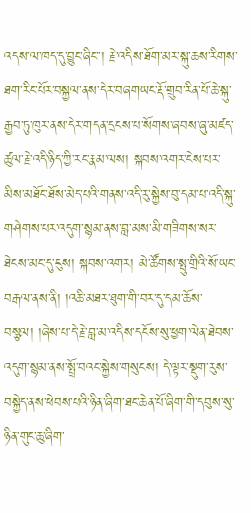འདས་ལ་ཁད་དུ་བྱུང་ཞིང་་། རྗེ་འདིས་ཐོག་མར་སྐུ་ཆས་རིགས་ཐག་རིང་པོར་བསྐྱལ་ནས་དེར་བཞགཡང་རྡོ་གྲུབ་རིན་པོ་ཆེ་སྐུ་རྒྱབ་ཏུ་ཁུར་ནས་དེར་གདན་དྲངས་པ་སོགས་ཞབས་ཞུ་མཛད་ཚུལ་རྗེ་འདི་ཉིད་ཀྱི་རང་རྣམ་ལས། སྐབས་འགར་ངེས་པར་མིས་མཐོང་ཐོས་མེད་པའི་གནས་འདི་རུ་སྐྱེས་བུ་དམ་པ་འདི་སྐུ་གཤེགས་པར་འདུག་སྙམ་ནས་བླ་མས་མི་གཟིགས་སར་ཐེངས་མང་དུ་ངུས། སྐབས་འགར། མེ་ཚོགས་སྤུ་གྲིའི་སོ་ཡང་བརྒལ་ནས་ནི། །འཆི་མཐར་ཐུག་གི་བར་དུ་དམ་ཆོས་བསྩལ། །ཞེས་པ་དེ་རྗེ་བླ་མ་འདིས་དངོས་སུ་ཕྱག་ལེན་ཐེབས་འདུག་སྙམ་ནས་སྤྲོ་བའང་སྐྱེས་གསུངས། དེ་ལྟར་སྡུག་རུས་བསྐྱེད་ནས་ཕེབས་པའི་ཉིན་ཞིག་ཐང་ཆེན་པོ་ཞིག་གི་དབུས་སུ་ཉིན་གུང་ཆུ་ཞིག་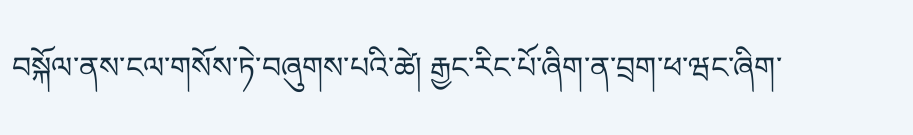བསྐོལ་ནས་ངལ་གསོས་ཏེ་བཞུགས་པའི་ཚེ། རྒྱང་རིང་པོ་ཞིག་ན་བྲག་ཕ་ཝང་ཞིག་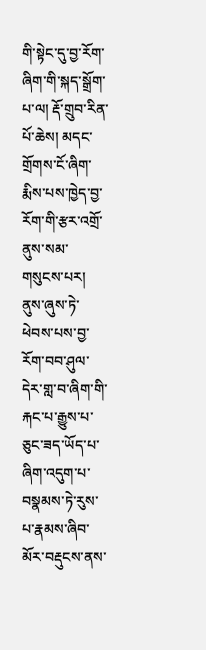གི་སྟེང་དུ་བྱ་རོག་ཞིག་གི་སྐད་སྒྲོག་པ་ལ། རྡོ་གྲུབ་རིན་པོ་ཆེས། མདང་གྲོགས་ངོ་ཞིག་རྨིས་པས་ཁྱེད་བྱ་རོག་གི་རྩར་འགྲོ་ནུས་སམ་གསུངས་པར། ནུས་ཞུས་ཏེ་ཕེབས་པས་བྱ་རོག་བབ་ཤུལ་དེར་གླ་བ་ཞིག་གི་རྐང་པ་རྒྱུས་པ་ཅུང་ཟད་ཡོད་པ་ཞིག་འདུག་པ་བསྣམས་ཏེ་རུས་པ་རྣམས་ཞིབ་མོར་བརྡུངས་ནས་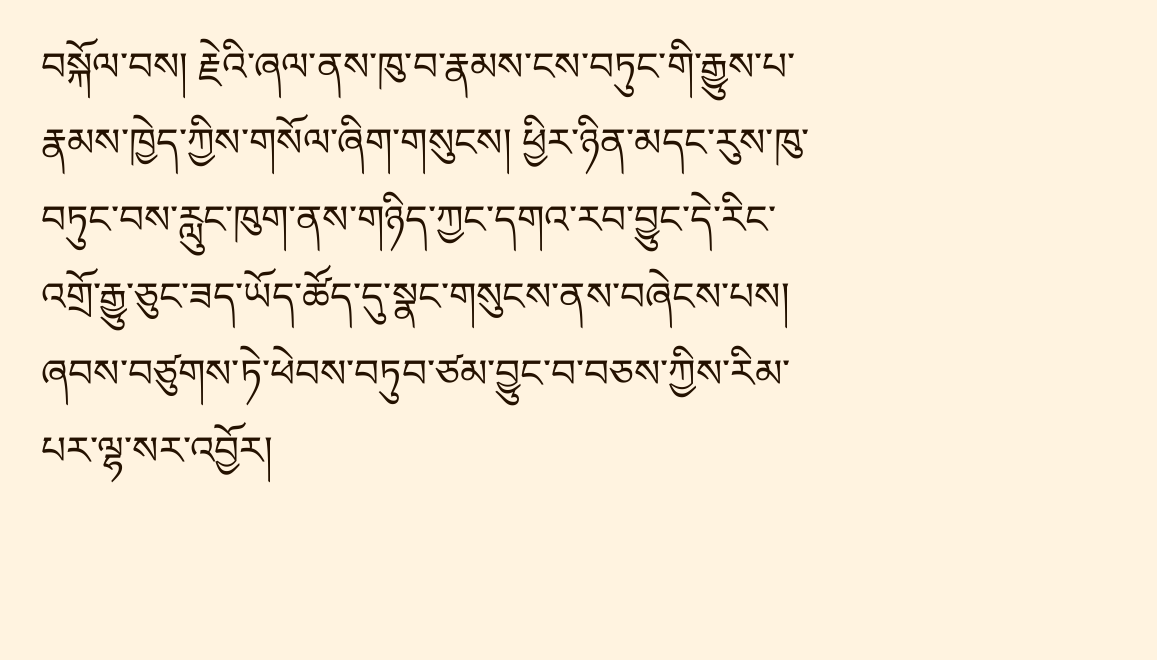བསྐོལ་བས། རྗེའི་ཞལ་ནས་ཁུ་བ་རྣམས་ངས་བཏུང་གི་རྒྱུས་པ་རྣམས་ཁྱེད་ཀྱིས་གསོལ་ཞིག་གསུངས། ཕྱིར་ཉིན་མདང་རུས་ཁུ་བཏུང་བས་རླུང་ཁུག་ནས་གཉིད་ཀྱང་དགའ་རབ་བྱུང་དེ་རིང་འགྲོ་རྒྱུ་ཅུང་ཟད་ཡོད་ཚོད་དུ་སྣང་གསུངས་ནས་བཞེངས་པས། ཞབས་བཙུགས་ཏེ་ཕེབས་བཏུབ་ཙམ་བྱུང་བ་བཅས་ཀྱིས་རིམ་པར་ལྷ་སར་འབྱོར།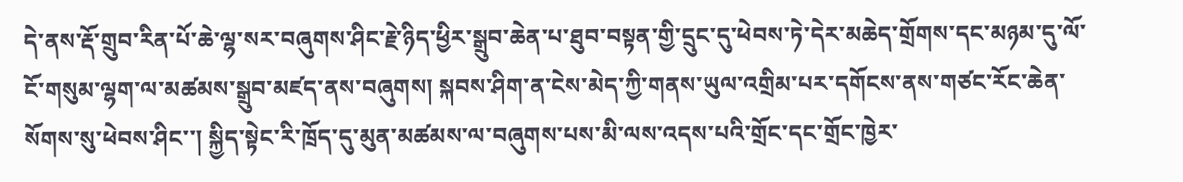དེ་ནས་རྡོ་གྲུབ་རིན་པོ་ཆེ་ལྷ་སར་བཞུགས་ཤིང་རྗེ་ཉིད་ཕྱིར་སྒྲུབ་ཆེན་པ་ཐུབ་བསྟན་གྱི་དྲུང་དུ་ཕེབས་ཏེ་དེར་མཆེད་གྲོགས་དང་མཉམ་དུ་ལོ་ངོ་གསུམ་ལྷག་ལ་མཚམས་སྒྲུབ་མཛད་ནས་བཞུགས། སྐབས་ཤིག་ན་ངེས་མེད་ཀྱི་གནས་ཡུལ་འགྲིམ་པར་དགོངས་ནས་གཙང་རོང་ཆེན་སོགས་སུ་ཕེབས་ཤིང་་། སྐྱིད་སྟེང་རི་ཁྲོད་དུ་མུན་མཚམས་ལ་བཞུགས་པས་མི་ལས་འདས་པའི་གྲོང་དང་གྲོང་ཁྱེར་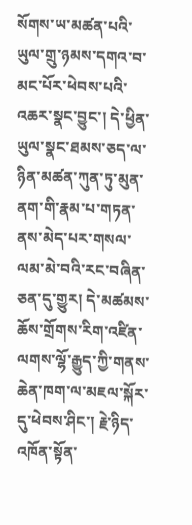སོགས་ཡ་མཚན་པའི་ཡུལ་གྲུ་ཉམས་དགའ་བ་མང་པོར་ཕེབས་པའི་འཆར་སྣང་བྱུང་། དེ་ཕྱིན་ཡུལ་སྣང་ཐམས་ཅད་ལ་ཉིན་མཚན་ཀུན་ཏུ་མུན་ནག་གི་རྣམ་པ་གཏན་ནས་མེད་པར་གསལ་ལམ་མེ་བའི་རང་བཞིན་ཅན་དུ་གྱུར། དེ་མཚམས་ཆོས་གྲོགས་རིག་འཛིན་ལགས་ལྷོ་རྒྱུད་ཀྱི་གནས་ཆེན་ཁག་ལ་མཇལ་སྐོར་དུ་ཕེབས་ཤིང་། རྗེ་ཉིད་འཁོན་སྟོན་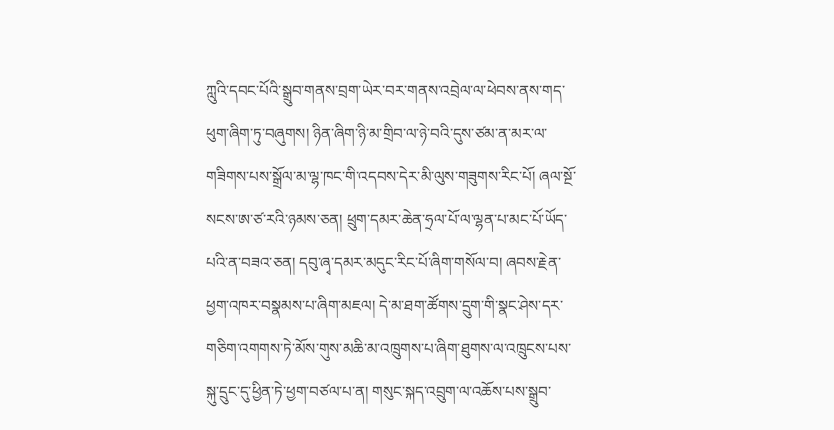ཀླུའི་དབང་པོའི་སྒྲུབ་གནས་བྲག་ཡེར་བར་གནས་འབྲེལ་ལ་ཕེབས་ནས་གད་ཕུག་ཞིག་ཏུ་བཞུགས། ཉིན་ཞིག་ཉི་མ་གྲིབ་ལ་ཉེ་བའི་དུས་ཙམ་ན་མར་ལ་གཟིགས་པས་སྒྲོལ་མ་ལྷ་ཁང་གི་འདབས་དེར་མི་ལུས་གཟུགས་རིང་པོ། ཞལ་སྔོ་སངས་ཨ་ཙ་རའི་ཉམས་ཅན། ཕྲུག་དམར་ཆེན་ཧྲལ་པོ་ལ་ལྷན་པ་མང་པོ་ཡོད་པའི་ན་བཟའ་ཅན། དབུ་ཞྭ་དམར་མདུང་རིང་པོ་ཞིག་གསོལ་བ། ཞབས་རྗེན་ཕྱག་འཁར་བསྣམས་པ་ཞིག་མཇལ། དེ་མ་ཐག་ཚོགས་དྲུག་གི་སྣང་ཤེས་དར་གཅིག་འགགས་ཏེ་མོས་གུས་མཆི་མ་འཁྲུགས་པ་ཞིག་ཐུགས་ལ་འཁྲུངས་པས་སྐུ་དྲུང་དུ་ཕྱིན་ཏེ་ཕྱག་བཙལ་པ་ན། གསུང་སྐད་འབྲུག་ལ་འཆོས་པས་སྒྲུབ་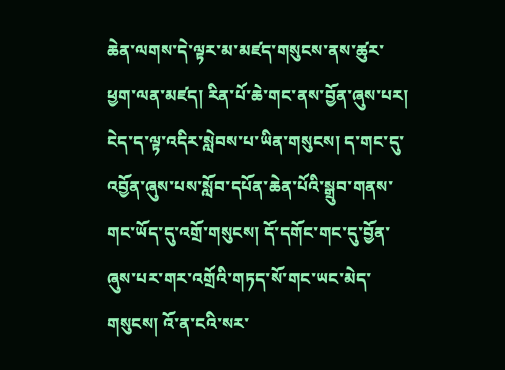ཆེན་ལགས་དེ་ལྟར་མ་མཛད་གསུངས་ནས་ཚུར་ཕྱག་ལན་མཛད། རིན་པོ་ཆེ་གང་ནས་བྱོན་ཞུས་པར། ངེད་ད་ལྟ་འདིར་སླེབས་པ་ཡིན་གསུངས། ད་གང་དུ་འབྱོན་ཞུས་པས་སློབ་དཔོན་ཆེན་པོའི་སྒྲུབ་གནས་གང་ཡོད་དུ་འགྲོ་གསུངས། དོ་དགོང་གང་དུ་བྱོན་ཞུས་པར་གར་འགྲོའི་གཏད་སོ་གང་ཡང་མེད་གསུངས། འོ་ན་ངའི་སར་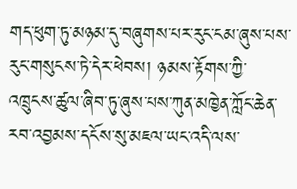གད་ཕུག་ཏུ་མཉམ་དུ་བཞུགས་པར་རུང་ངམ་ཞུས་པས་རུང་གསུངས་ཏེ་དེར་ཕེབས། ཉམས་རྟོགས་ཀྱི་འཁྲུངས་ཚུལ་ཞིབ་ཏུ་ཞུས་པས་ཀུན་མཁྱེན་ཀློང་ཆེན་རབ་འབྱམས་དངོས་སུ་མཇལ་ཡང་འདི་ལས་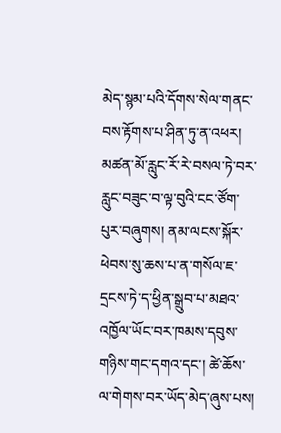མེད་སྙམ་པའི་དོགས་སེལ་གནང་བས་རྟོགས་པ་ཤིན་ཏུ་ན་འཕར། མཚན་མོ་རླུང་རོ་རེ་བསལ་ཏེ་བར་རླུང་བཟུང་བ་ལྟ་བུའི་ངང་ཙོག་པུར་བཞུགས། ནམ་ལངས་སྐོར་ཕེབས་སུ་ཆས་པ་ན་གསོལ་ཇ་དྲངས་ཏེ་ད་ཕྱིན་སྒྲུབ་པ་མཐའ་འཁྱོལ་ཡོང་བར་ཁམས་དབུས་གཉིས་གང་དགའ་དང་། ཚེ་ཆོས་ལ་གེགས་བར་ཡོད་མེད་ཞུས་པས།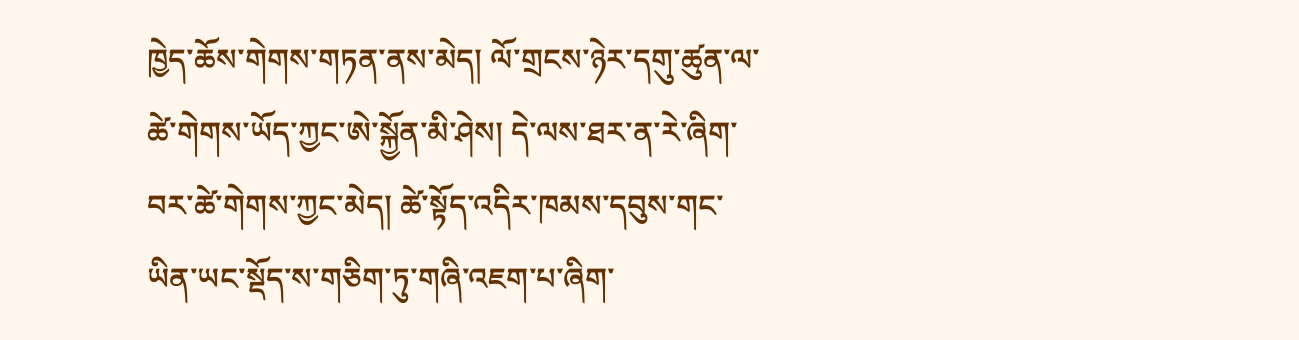ཁྱེད་ཆོས་གེགས་གཏན་ནས་མེད། ལོ་གྲངས་ཉེར་དགུ་ཚུན་ལ་ཚེ་གེགས་ཡོད་ཀྱང་ཨེ་སྐྱོན་མི་ཤེས། དེ་ལས་ཐར་ན་རེ་ཞིག་བར་ཚེ་གེགས་ཀྱང་མེད། ཚེ་སྟོད་འདིར་ཁམས་དབུས་གང་ཡིན་ཡང་སྡོད་ས་གཅིག་ཏུ་གཞི་འཇག་པ་ཞིག་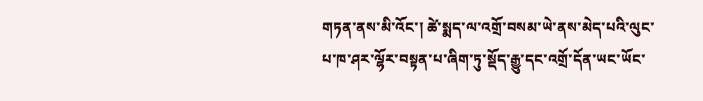གཏན་ནས་མི་འོང་། ཚེ་སྨད་ལ་འགྲོ་བསམ་ཡེ་ནས་མེད་པའི་ལུང་པ་ཁ་ཤར་ལྷོར་བསྟན་པ་ཞིག་ཏུ་སྡོད་རྒྱུ་དང་འགྲོ་དོན་ཡང་ཡོང་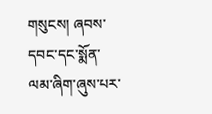གསུངས། ཞབས་དབང་དང་སྨོན་ལམ་ཞིག་ཞུས་པར་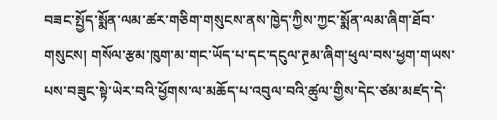བཟང་སྤྱོད་སྨོན་ལམ་ཚར་གཅིག་གསུངས་ནས་ཁྱེད་ཀྱིས་ཀྱང་སྨོན་ལམ་ཞིག་ཐོབ་གསུངས། གསོལ་རྩམ་ཁུག་མ་གང་ཡོད་པ་དང་དངུལ་ཊྲམ་ཞིག་ཕུལ་བས་ཕྱག་གཡས་པས་བཟུང་སྟེ་ཡེར་བའི་ཕྱོགས་ལ་མཆོད་པ་འབུལ་བའི་ཚུལ་གྱིས་དེང་ཙམ་མཛད་དེ་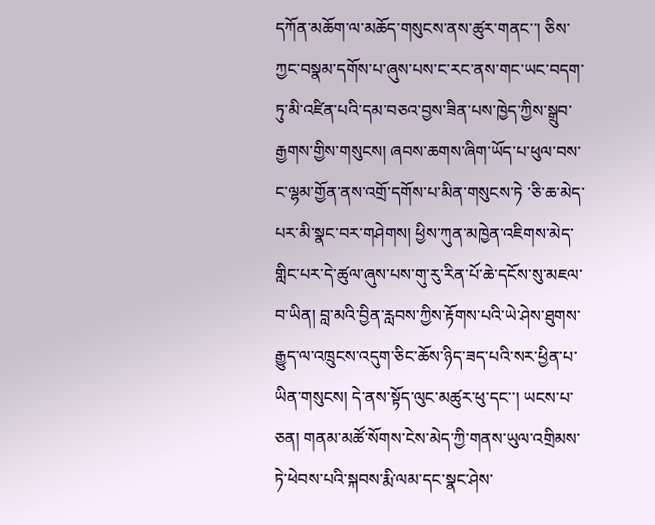དཀོན་མཆོག་ལ་མཆོད་གསུངས་ནས་ཚུར་གནང་་། ཅིས་ཀྱང་བསྣམ་དགོས་པ་ཞུས་པས་ང་རང་ནས་གང་ཡང་བདག་ཏུ་མི་འཛིན་པའི་དམ་བཅའ་བྱས་ཟིན་པས་ཁྱེད་ཀྱིས་སྒྲུབ་རྒྱགས་གྱིས་གསུངས། ཞབས་ཆགས་ཞིག་ཡོད་པ་ཕུལ་བས་ང་ལྷམ་གྱོན་ནས་འགྲོ་དགོས་པ་མིན་གསུངས་ཏེ ་ཅི་ཆ་མེད་པར་མི་སྣང་བར་གཤེགས། ཕྱིས་ཀུན་མཁྱེན་འཇིགས་མེད་གླིང་པར་དེ་ཚུལ་ཞུས་པས་གུ་རུ་རིན་པོ་ཆེ་དངོས་སུ་མཇལ་བ་ཡིན། བླ་མའི་བྱིན་རླབས་ཀྱིས་རྟོགས་པའི་ཡེ་ཤེས་ཐུགས་རྒྱུད་ལ་འཁྲུངས་འདུག་ཅིང་ཆོས་ཉིད་ཟད་པའི་སར་ཕྱིན་པ་ཡིན་གསུངས། དེ་ནས་སྟོད་ལུང་མཚུར་ཕུ་དང་་། ཡངས་པ་ཅན། གནམ་མཚོ་སོགས་ངེས་མེད་ཀྱི་གནས་ཡུལ་འགྲིམས་ཏེ་ཕེབས་པའི་སྐབས་རྨི་ལམ་དང་སྣང་ཤེས་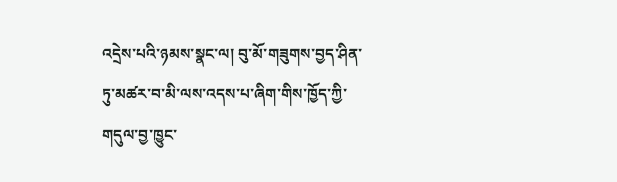འདྲེས་པའི་ཉམས་སྣང་ལ། བུ་མོ་གཟུགས་བྱད་ཤིན་ཏུ་མཚར་བ་མི་ལས་འདས་པ་ཞིག་གིས་ཁྱོད་ཀྱི་གདུལ་བྱ་ཁྱུང་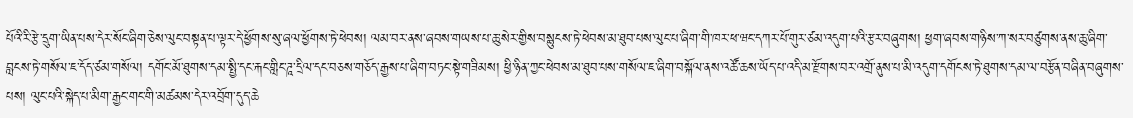པོའི་རི་རྩེ་དྲུག་ཡིན་པས་དེར་སོང་ཞིག་ཅེས་ལུང་བསྟན་པ་ལྟར་དེ་ཕྱོགས་སུ་ཞལ་ཕྱོགས་ཏེ་ཕེབས། ལམ་བར་ནས་ཞབས་གཡས་པ་ཆུ་སེར་གྱིས་བསྙུངས་ཏེ་ཕེབས་མ་ཐུབ་པས་ལུང་པ་ཞིག་གི་ཁར་ཕ་ཝང་དཀར་པོ་གུར་ཙམ་འདུག་པའི་རྩར་བཞུགས། ཕྱག་ཞབས་གཉིས་ཀ་སར་བཙུགས་ནས་ཆུ་ཞིག་བླངས་ཏེ་གསོལ་ཇ་དོད་ཙམ་གསོལ། དགོང་མོ་ཐུགས་དམ་སྤྱི་དང་རྐང་གླིང་ཌཱ་དྲིལ་དང་བཅས་གཅོད་རྒྱས་པ་ཞིག་བཏང་སྟེ་གཟིམས། ཕྱི་ཉིན་ཀྱང་ཕེབས་མ་ཐུབ་པས་གསོལ་ཇ་ཞིག་བསྐོལ་ནས་འཚོ་ཆས་ཡོད་པ་འདི་མ་རྫོགས་བར་འགྲོ་ནུས་པ་མི་འདུག་དགོངས་ཏེ་ཐུགས་དམ་ལ་བརྩོན་བཞིན་བཞུགས་པས། ལུང་པའི་སྐེད་པ་མིག་རྒྱང་གང་གི་མཚམས་དེར་འབྲོག་དུད་ཆེ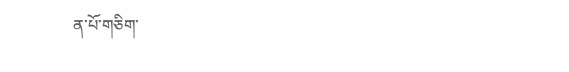ན་པོ་གཅིག་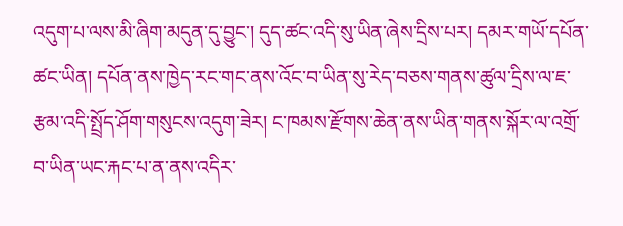འདུག་པ་ལས་མི་ཞིག་མདུན་དུ་བྱུང་། དུད་ཚང་འདི་སུ་ཡིན་ཞེས་དྲིས་པར། དམར་གཡོ་དཔོན་ཚང་ཡིན། དཔོན་ནས་ཁྱེད་རང་གང་ནས་འོང་བ་ཡིན་སུ་རེད་བཅས་གནས་ཚུལ་དྲིས་ལ་ཇ་རྩམ་འདི་སྤྲོད་ཤོག་གསུངས་འདུག་ཟེར། ང་ཁམས་རྫོགས་ཆེན་ནས་ཡིན་གནས་སྐོར་ལ་འགྲོ་བ་ཡིན་ཡང་རྐང་པ་ན་ནས་འདིར་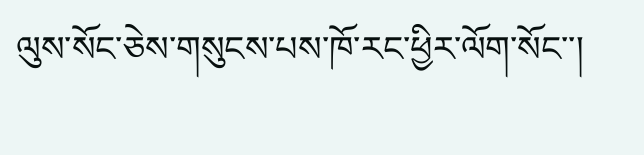ལུས་སོང་ཅེས་གསུངས་པས་ཁོ་རང་ཕྱིར་ལོག་སོང་་།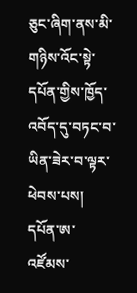ཅུང་ཞིག་ནས་མི་གཉིས་འོང་སྟེ་དཔོན་གྱིས་ཁྱོད་འབོད་དུ་བཏང་བ་ཡིན་ཟེར་བ་ལྟར་ཕེབས་པས། དཔོན་ཨ་འཛོམས་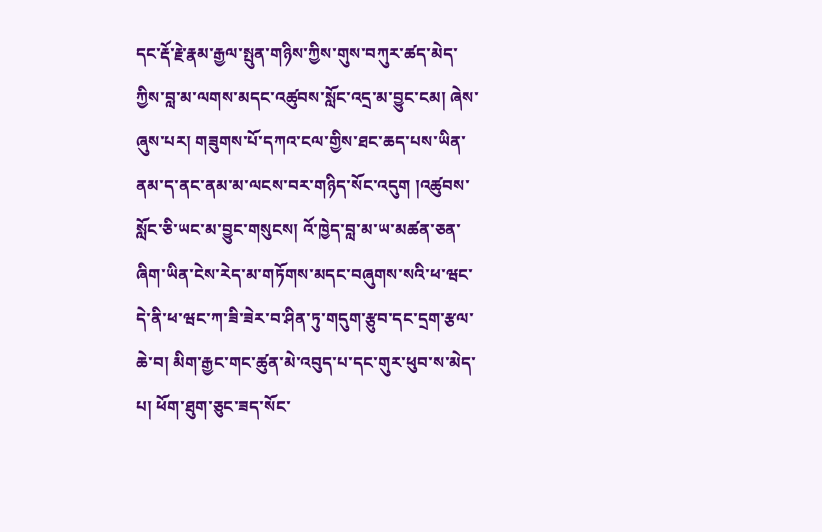དང་རྡོ་རྗེ་རྣམ་རྒྱལ་སྤུན་གཉིས་ཀྱིས་གུས་བཀུར་ཚད་མེད་ཀྱིས་བླ་མ་ལགས་མདང་འཚུབས་སློང་འདྲ་མ་བྱུང་ངམ། ཞེས་ཞུས་པར། གཟུགས་པོ་དཀའ་ངལ་གྱིས་ཐང་ཆད་པས་ཡིན་ནམ་ད་ནང་ནམ་མ་ལངས་བར་གཉིད་སོང་འདུག །འཚུབས་སློང་ཅི་ཡང་མ་བྱུང་གསུངས། འོ་ཁྱེད་བླ་མ་ཡ་མཚན་ཅན་ཞིག་ཡིན་ངེས་རེད་མ་གཏོགས་མདང་བཞུགས་སའི་ཕ་ཝང་དེ་ནི་ཕ་ཝང་ཀ་ཟི་ཟེར་བ་ཤིན་ཏུ་གདུག་རྩུབ་དང་དྲག་རྩལ་ཆེ་བ། མིག་རྒྱང་གང་ཚུན་མེ་འབུད་པ་དང་གུར་ཕུབ་ས་མེད་པ། ཕོག་ཐུག་ཅུང་ཟད་སོང་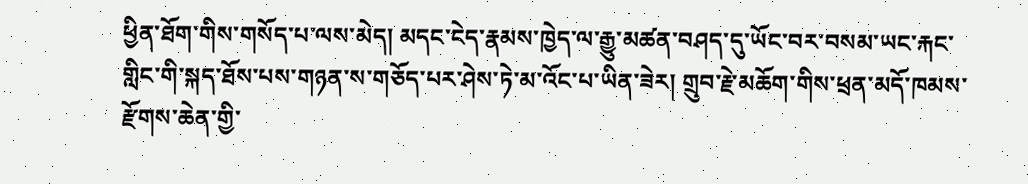ཕྱིན་ཐོག་གིས་གསོད་པ་ལས་མེད། མདང་ངེད་རྣམས་ཁྱེད་ལ་རྒྱུ་མཚན་བཤད་དུ་ཡོང་བར་བསམ་ཡང་རྐང་གླིང་གི་སྐད་ཐོས་པས་གཉན་ས་གཅོད་པར་ཤེས་ཏེ་མ་འོང་པ་ཡིན་ཟེར། གྲུབ་རྗེ་མཆོག་གིས་ཕྲན་མདོ་ཁམས་རྫོགས་ཆེན་གྱི་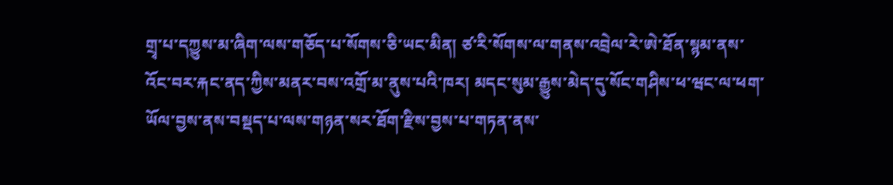གྲྭ་པ་དཀྱུས་མ་ཞིག་ལས་གཅོད་པ་སོགས་ཅི་ཡང་མིན། ཙ་རི་སོགས་ལ་གནས་འབྲེལ་རེ་ཨེ་ཐོན་སྙམ་ནས་འོང་བར་རྐང་ནད་ཀྱིས་མནར་བས་འགྲོ་མ་ནུས་པའི་ཁར། མདང་སུམ་རྒྱུས་མེད་དུ་སོང་གཤིས་ཕ་ཝང་ལ་ཕག་ཡོལ་བྱས་ནས་བསྡད་པ་ལས་གཉན་སར་ཐོག་རྫིས་བྱས་པ་གཏན་ནས་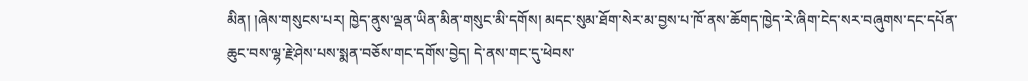མིན། །ཞེས་གསུངས་པར། ཁྱེད་ནུས་ལྡན་ཡིན་མིན་གསུང་མི་དགོས། མདང་སུམ་ཐོག་སེར་མ་བྱས་པ་ཁོ་ནས་ཆོགད་ཁྱེད་རེ་ཞིག་ངེད་སར་བཞུགས་དང་དཔོན་ཆུང་བས་ལྷ་རྗེ་ཤེས་པས་སྨན་བཅོས་གང་དགོས་བྱེད། དེ་ནས་གང་དུ་ཕེབས་